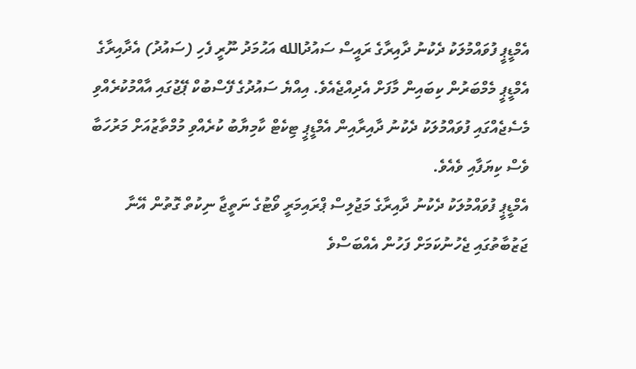އެމްޑީޕީ ފުވައްމުލަކު ދެކުނު ދާއިރާގެ ރައީސް ސައުދުالله އަޙުމަދު ނޫރީ ފެހި (ސައުދު) އެދާއިރާގެ އެމްޑީޕީ މެމްބަރުން ކިބައިން މާފަށް އެދިއްޖެއެވެ. އިއްޔެ ސައުދުގެ ފޭސްބުކް ޕޭޖުގައި އާއްމުކުރެއްވި މެސެޖެއްގައި ފުވައްމުލަކު ދެކުނު ދާއިރާއިން އެމްޑީޕީ ޓިކެޓް ކާމިޔާބު ކުރެއްވި މުމްތާޒުއަށް މަރުހަބާ ވެސް ކިޔަފާއި ވެއެވެ.
އެމްޑީޕީ ފުވައްމުލަކު ދެކުނު ދާއިރާގެ މަޖުލިސް ޕްރައިމަރީ ވޯޓުގެ ނަތީޖާ ނިކުތް ގޮތުން އޭނާ ޖަޒުބާތުގައި ޖެހުނުކަމަށް ފަހުން އެއްބަސްވެ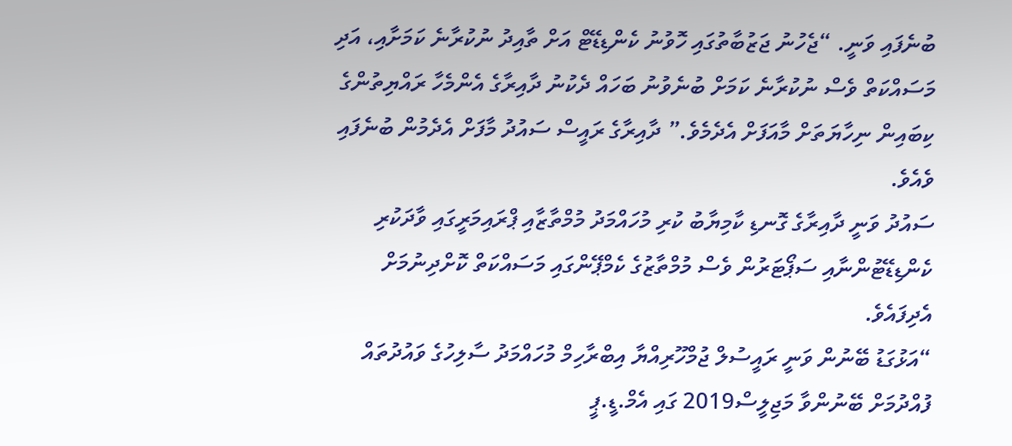ބުނެފައި ވަނީ. “ޖެހުނު ޖަޒުބާތުގައި ހޮވުނު ކެންޑިޑޭޓް އަށް ތާއިދު ނުކުރާނެ ކަމަށާއި، އަދި މަސައްކަތް ވެސް ނުކުރާނެ ކަމަށް ބުނެވުނު ބަހައް ދެކުނު ދާއިރާގެ އެންމެހާ ރައްޔިތުންގެ ކިބައިން ނިހާޔަތަށް މާއަފަށް އެދެމެވެ.” ދާއިރާގެ ރައީސް ސައުދު މާފަށް އެދެމުން ބުނެފައި ވެއެވެ.
ސައުދު ވަނީ ދާއިރާގެ ގޮނޑި ކާމިޔާބު ކުރި މުހައްމަދު މުމްތާޒާއި ޕްރައިމަރީގައި ވާދަކުރި ކެންޑިޑޭޓުންނާއި ސަޕޯޓަރުން ވެސް މުމްތާޒުގެ ކެމްޕޭންގައި މަސައްކަތް ކޮށްދިނުމަށް އެދިފައެވެ.
“އަޅުގަޑު ބޭނުން ވަނީ ރައީސުލް ޖުމްހޫރިއްޔާ އިބްރާހިމް މުހައްމަދު ސާލިހުގެ ވައުދުތައް ފުއްދުމަށް ބޭނުންވާ މަޖިލީސް2019 ގައި އެމް.ޑީ.ޕީ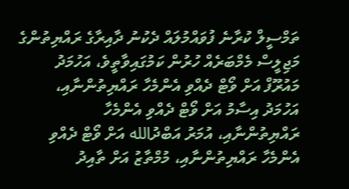ތަމްސީލް ކުރާނެ ފުވައްމުލައް ދެކުނު ދާއިރާގެ ރައްޔިތުންގެ މަޖިލީސް މެމްބަރެއް ހުރުން ކަމުގައިވާތީވެ، އަހުމަދު މައުރޫފް އަށް ވޯޓް ދެއްވި އެންމެހާ ރައްޔިތުންނާއި، އަހުމަދު އިސާމު އަށް ވޯޓް ދެއްވި އެންމެހާ ރައްޔިތުންނާއި، އުމަރު އަބްދުالله އަށް ވޯޓް ދެއްވި އެންމެހާ ރައްޔިތުންނާއި، މުމްތާޒު އަށް ތާއިދު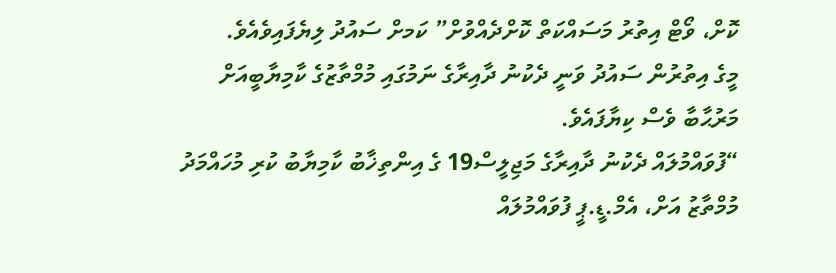ކޮށް، ވޯޓް އިތުރު މަސައްކަތް ކޮށްދެއްވުށް” ކަމށް ސައުދު ލިޔެފައިވެއެވެ.
މީގެ އިތުރުން ސައުދު ވަނީ ދެކުނު ދާއިރާގެ ނަމުގައި މުމްތާޒުގެ ކާމިޔާބީއަށް މަރުޙާބާ ވެސް ކިޔާފައެވެ.
“ފުވައްމުލައް ދެކުނު ދާއިރާގެ މަޖިލީސް19 ގެ އިންތިޚާބު ކާމިޔާބު ކުރި މުހައްމަދު މުމްތާޒު އަށް، އެމް.ޑީ.ޕީ ފުވައްމުލައް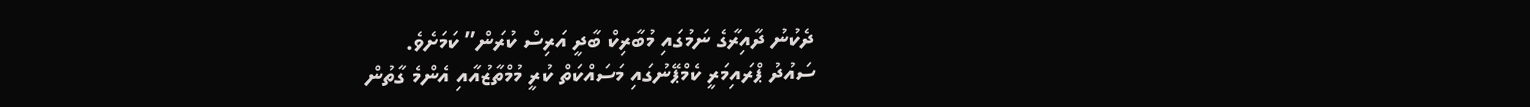ދެކުނު ދާއިރާގެ ނަމުގައި މުބާރިކް ބާދީ އަރިސް ކުރަން” ކަމަށެވެ.
ސައުދު ޕްރައިމަރީ ކެމްޕޭނުގައި މަސައްކަތް ކުރީ މުމްތާޒުއާއި އެންމެ ގާތުން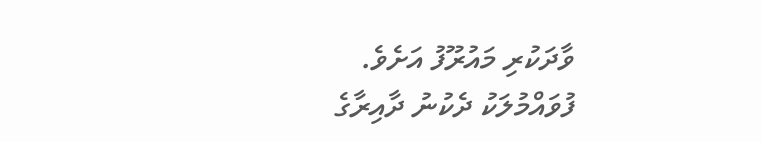ވާދަކުރި މައުރޫފު އަށެވެ.
ފުވައްމުލަކު ދެކުނު ދާއިރާގެ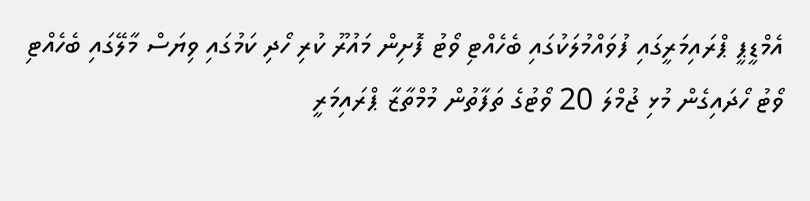އެމްޑީޕީ ޕްރައިމަރީގައި ފުވައްމުލަކުގައި ބެހެއްޓި ވޯޓު ފޮށިން މައުރޫ ކުރި ހޯދި ކަމުގައި ވިޔަސް މާލޭގައި ބެހެއްޓި ވޯޓު ހޯދައިގެން މުޅި ޖުމްލަ 20 ވޯޓުގެ ތަފާތުން މުމްތާޒާ ޕްރައިމަރީ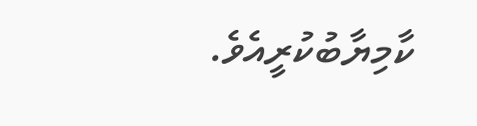ކާމިޔާބުކުރީއެވެ.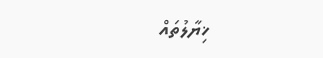ޚިޔާލުތައް